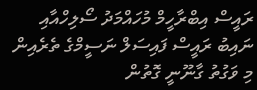ރައީސް އިބްރާހީމް މުހައްމަދު ސޯލިހްއާއި ނައިބު ރައީސް ފައިސަލް ނަސީމްގެ ތެރެއިން މި ވަގުތު ގާނޫނީ ގޮތުން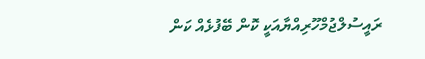ރައީސުލްޖުމްހޫރިއްޔާއަކީ ކޮން ބޭފުޅެއް ކަން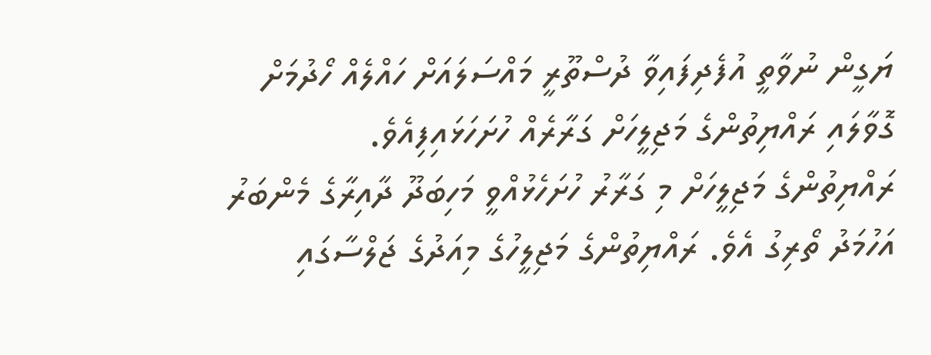ޔަގީން ނުވާތީ އުފެދިފައިވާ ދުސްތޫރީ މައްސަލައަށް ހައްލެއް ހޯދުމަށް ގޮވާލައި ރައްޔިތުންގެ މަޖިލީހަށް ގަރާރެއް ހުށަހަޅައިފިއެވެ.
ރައްޔިތުންގެ މަޖިލީހަށް މި ގަރާރު ހުށަހެޅުއްވީ މަހިބަދޫ ދާއިރާގެ މެންބަރު އަހުމަދު ތޯރިގު އެވެ. ރައްޔިތުންގެ މަޖިލީހުގެ މިއަދުގެ ޖަލްސާގައި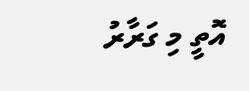އޮތީ މި ގަރާރު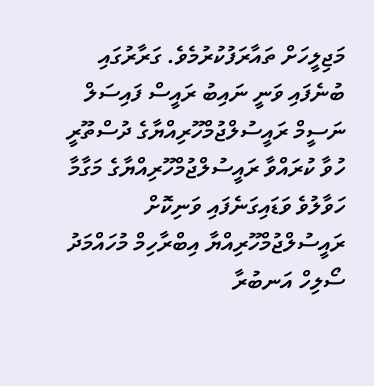މަޖިލީހަށް ތައާރަފުކުރުމެވެ. ގަރާރުގައި ބުނެފައި ވަނީ ނައިބު ރައީސް ފައިސަލް ނަސީމް ރައީސުލްޖުމްހޫރިއްޔާގެ ދުސްތޫރީ ހުވާ ކުރައްވާ ރައީސުލްޖުމްހޫރިއްޔާގެ މަގާމާ ހަވާލުވެ ވަޑައިގަނެފައި ވަނިކޮށް ރައީސުލްޖުމްހޫރިއްޔާ އިބްރާހިމް މުހައްމަދު ސޯލިހް އަނބުރާ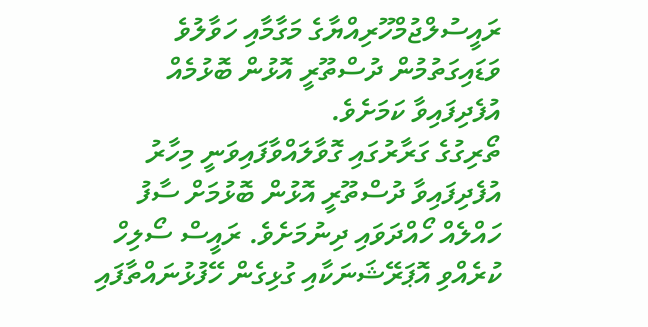ރައީސުލްޖުމްހޫރިއްޔާގެ މަގާމާއި ހަވާލުވެ ވަޑައިގަތުމުން ދުސްތޫރީ އޮޅުން ބޮޅުމެއް އުފެދިފައިވާ ކަމަށެވެ.
ތޯރިގުގެ ގަރާރުގައި ގޮވާލައްވާފައިވަނީ މިހާރު އުފެދިފައިވާ ދުސްތޫރީ އޮޅުން ބޮޅުމަށް ސާފު ހައްލެއް ހޯއްދަވައި ދިނުމަށެވެ. ރައީސް ސޯލިހް ކުރެއްވި އޮޕަރޭޝަނަކާއި ގުޅިގެން ހޭފުޅުނައްތާފައި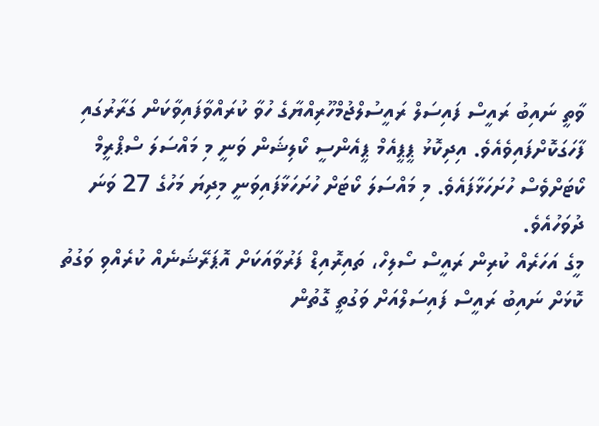ވާތީ ނައިބު ރައީސް ފައިސަލް ރައީސުލްޖުމްހޫރިއްޔާގެ ހުވާ ކުރައްވާފައިވާކަން ގަރާރުގައި ފާހަގަކޮށްފައިވެއެވެ. އިދިކޮޅު ޕީޕީއެމް ޕީއެންސީ ކޯލިޝަން ވަނީ މި މައްސަލަ ސްޕްރީމް ކޯޓަށްވެސް ހުށަހަޅާފައެވެ. މި މައްސަލަ ކޯޓަށް ހުށަހަޅާފައިވަނީ މިދިޔަ މަހުގެ 27 ވަނަ ދުވަހުއެވެ.
މީގެ އަހަރެއް ކުރިން ރައީސް ސޯލިހް، ތައިރޮއިޑް ފަރުވާއަކަށް އޮޕަރޭޝަނެއް ކުރެއްވި ވަގުތު ކޮޅަށް ނައިބު ރައީސް ފައިސަލްއަށް ވަގުތީ ގޮތުން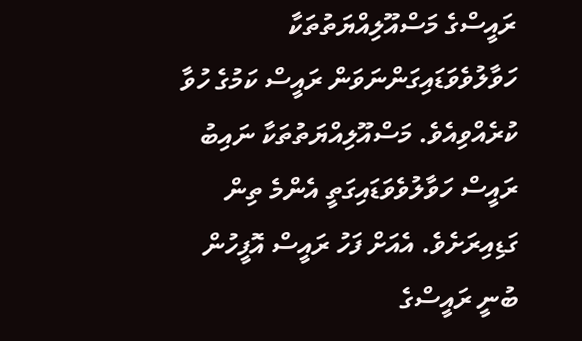ރައީސްގެ މަސްއޫލިއްޔަތުތަކާ ހަވާލުވެވަޑައިގަންނަވަން ރައީސް ކަމުގެ ހުވާ ކުރެއްވިއެވެ. މަސްއޫލިއްޔަތުތަކާ ނައިބު ރައީސް ހަވާލުވެވަޑައިގަތީ އެންމެ ތިން ގަޑިއިރަށެވެ. އެއަށް ފަހު ރައީސް އޮފީހުން ބުނީ ރައީސްގެ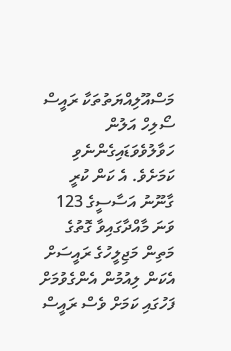މަސްއޫލިއްޔަތުތަކާ ރައީސް ސޯލިހް އަލުން ހަވާލުވެވަޑައިގެންނެވި ކަމަށެވެ. އެ ކަން ކުރީ ގާނޫނު އަސާސީގެ 123 ވަނަ މާއްދާގައިވާ ގޮތުގެ މަތިން މަޖިލީހުގެ ރައީސަށް އެކަން ލިއުމުން އެންގެވުމަށް ފަހުގައި ކަމަށް ވެސް ރައީސް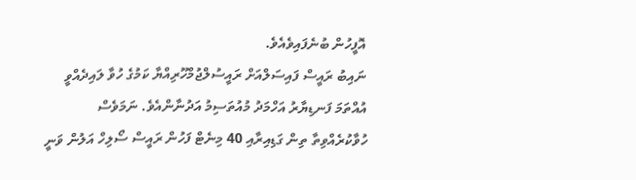އޮފީހުން ބުނެފައިވެއެވެ.
ނައިބު ރައީސް ފައިސަލްއަށް ރައީސުލްޖުމްހޫރިއްޔާ ކަމުގެ ހުވާ ލައިދެއްވީ އުއްތަމަ ފަނޑިޔާރު އަހްމަދު މުއުތަސިމު އަދުނާންއެވެ. ނަމަވެސް ހުވާކުރެއްވިތާ ތިން ގަޑިއިރާއި 40 މިނެޓް ފަހުން ރައީސް ސޯލިހް އަލުން ވަނީ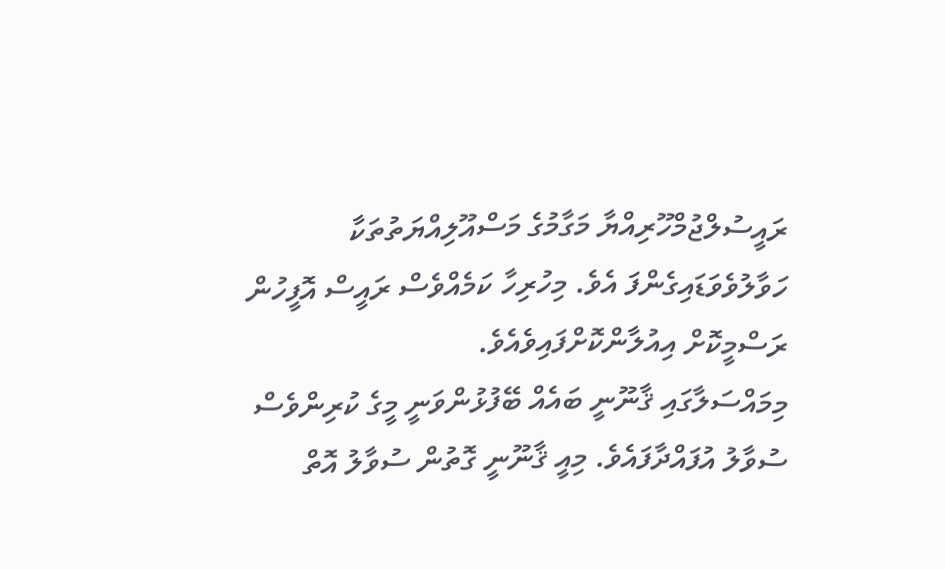ރައީސުލްޖުމްހޫރިއްޔާ މަގާމުގެ މަސްއޫލިއްޔަތުތަކާ ހަވާލުވެވަޑައިގެންފަ އެވެ. މިހުރިހާ ކަމެއްވެސް ރައީސް އޮފީހުން ރަސްމީކޮށް އިއުލާންކޮށްފައިވެއެވެ.
މިމައްސަލާގައި ޤާނޫނީ ބައެއް ބޭފުޅުންވަނީ މީގެ ކުރިންވެސް ސުވާލު އުފައްދާފައެވެ. މިއީ ޤާނޫނީ ގޮތުން ސުވާލު އޮތް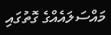މައްސަލައެއްގެ ގޮތުގައި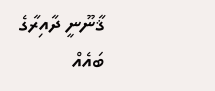ޤާނޫނީ ދާއިރާގެ ބައެއް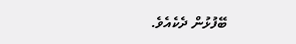ބޭފުޅުން ދެކެއެވެ.